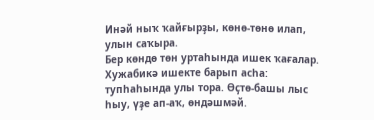Инәй ныҡ ҡайғырҙы, көнө-төнө илап, улын саҡыра.
Бер көндө төн уртаһында ишек ҡағалар. Хужабикә ишекте барып асһа: тупһаһында улы тора. Өҫтө-башы лыс һыу, үҙе ап-аҡ, өндәшмәй.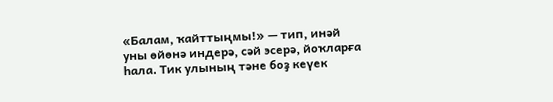«Балам, ҡайттыңмы!» — тип, инәй уны өйөнә индерә, сәй эсерә, йоҡларға һала. Тик улының тәне боҙ кеүек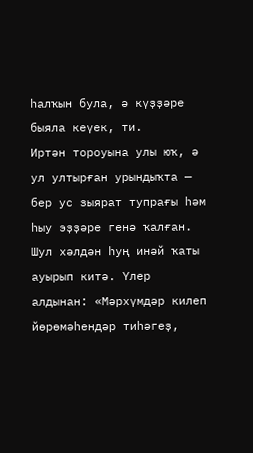һалҡын була, ә күҙҙәре быяла кеүек, ти.
Иртән тороуына улы юҡ, ә ул ултырған урындыҡта — бер ус зыярат тупрағы һәм һыу эҙҙәре генә ҡалған. Шул хәлдән һуң инәй ҡаты ауырып китә. Үлер алдынан: «Мәрхүмдәр килеп йөрөмәһендәр тиһәгеҙ,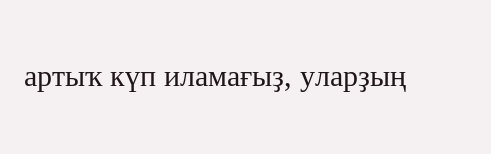артыҡ күп иламағыҙ, уларҙың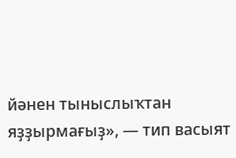йәнен тыныслыҡтан яҙҙырмағыҙ», — тип васыят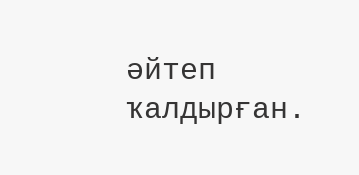әйтеп ҡалдырған.